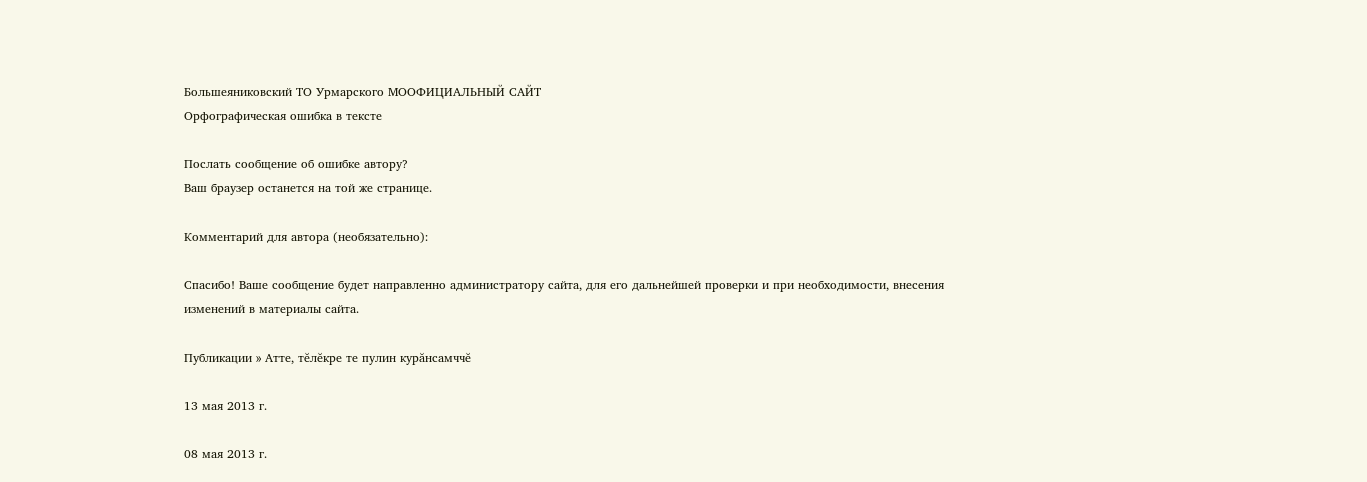Большеяниковский ТО Урмарского МООФИЦИАЛЬНЫЙ САЙТ
Орфографическая ошибка в тексте

Послать сообщение об ошибке автору?
Ваш браузер останется на той же странице.

Комментарий для автора (необязательно):

Спасибо! Ваше сообщение будет направленно администратору сайта, для его дальнейшей проверки и при необходимости, внесения изменений в материалы сайта.

Публикации » Атте, тĕлĕкре те пулин курăнсамччĕ

13 мая 2013 г.

08 мая 2013 г.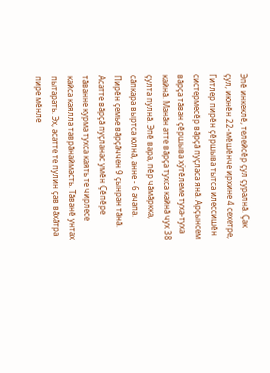Эпĕ инкеклĕ, телейсĕр çул çуралнă. Çак çул, июнĕн 22-мĕшĕнче ирхине 4 сехетре, Гитлер пирĕн çĕршыва тытса илессишĕн систермесĕр вăрçă пуçласа янă. Арçынсем вăрçа тăван çĕршыва хÿтĕлеме туха-туха кайнă. Манăн атте вăрçа тухса кайнă чух 38 çулта пулнă. Эпĕ вара, пĕр чăмăркка, сăпкара выртса юлнă, анне - 6 ачапа. Пирĕн çемье вăрçăччен 9 çынран тăнă. Асатте вăрçă пуçланас умĕн Çĕпĕре тăванне курма тухса каять те чирлесе кайса каялла таврăнаймасть. Тăванĕ унтах пытарать. Эх, асатте те пулин çав вăхăтра пире мĕнле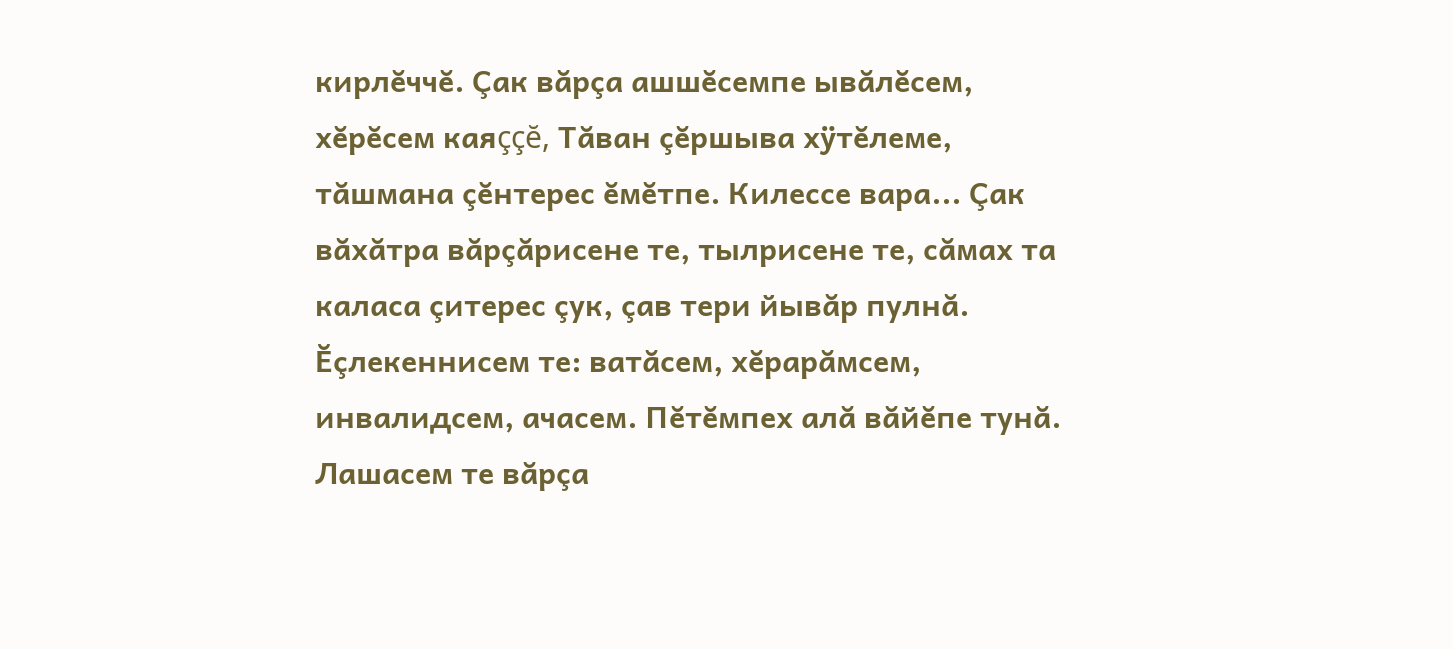кирлĕччĕ. Çак вăрçа ашшĕсемпе ывăлĕсем, хĕрĕсем каяççĕ, Тăван çĕршыва хÿтĕлеме, тăшмана çĕнтерес ĕмĕтпе. Килессе вара... Çак вăхăтра вăрçăрисене те, тылрисене те, сăмах та каласа çитерес çук, çав тери йывăр пулнă. Ĕçлекеннисем те: ватăсем, хĕрарăмсем, инвалидсем, ачасем. Пĕтĕмпех алă вăйĕпе тунă. Лашасем те вăрçа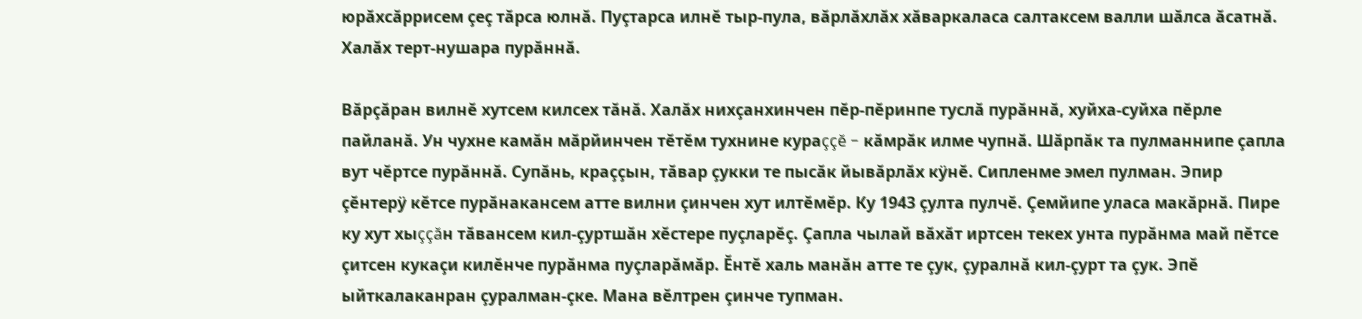юрăхсăррисем çеç тăрса юлнă. Пуçтарса илнĕ тыр-пула, вăрлăхлăх хăваркаласа салтаксем валли шăлса ăсатнă. Халăх терт-нушара пурăннă.

Вăрçăран вилнĕ хутсем килсех тăнă. Халăх нихçанхинчен пĕр-пĕринпе туслă пурăннă, хуйха-суйха пĕрле пайланă. Ун чухне камăн мăрйинчен тĕтĕм тухнине кураççĕ - кăмрăк илме чупнă. Шăрпăк та пулманнипе çапла вут чĕртсе пурăннă. Супăнь, краççын, тăвар çукки те пысăк йывăрлăх кÿнĕ. Сипленме эмел пулман. Эпир çĕнтерÿ кĕтсе пурăнакансем атте вилни çинчен хут илтĕмĕр. Ку 1943 çулта пулчĕ. Çемйипе уласа макăрнă. Пире ку хут хыççăн тăвансем кил-çуртшăн хĕстере пуçларĕç. Çапла чылай вăхăт иртсен текех унта пурăнма май пĕтсе çитсен кукаçи килĕнче пурăнма пуçларăмăр. Ĕнтĕ халь манăн атте те çук, çуралнă кил-çурт та çук. Эпĕ ыйткалаканран çуралман-çке. Мана вĕлтрен çинче тупман.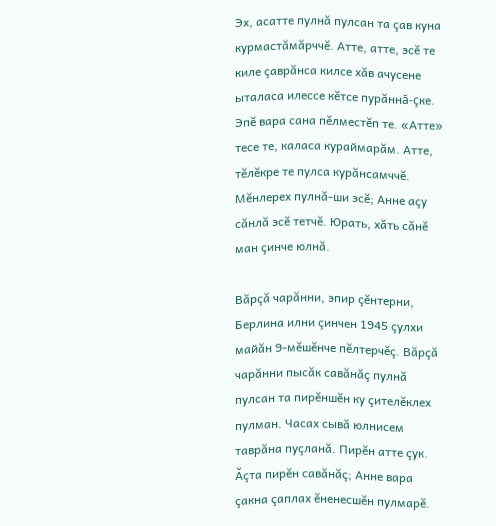Эх, асатте пулнă пулсан та çав куна курмастăмăрччĕ. Атте, атте, эсĕ те киле çаврăнса килсе хăв ачусене ыталаса илессе кĕтсе пурăннă-çке. Эпĕ вара сана пĕлместĕп те. «Атте» тесе те, каласа кураймарăм. Атте, тĕлĕкре те пулса курăнсамччĕ. Мĕнлерех пулнă-ши эсĕ; Анне аçу сăнлă эсĕ тетчĕ. Юрать, хăть сăнĕ ман çинче юлнă.

Вăрçă чарăнни, эпир çĕнтерни, Берлина илни çинчен 1945 çулхи майăн 9-мĕшĕнче пĕлтерчĕç. Вăрçă чарăнни пысăк савăнăç пулнă пулсан та пирĕншĕн ку çителĕклех пулман. Часах сывă юлнисем таврăна пуçланă. Пирĕн атте çук. Ăçта пирĕн савăнăç; Анне вара çакна çаплах ĕненесшĕн пулмарĕ.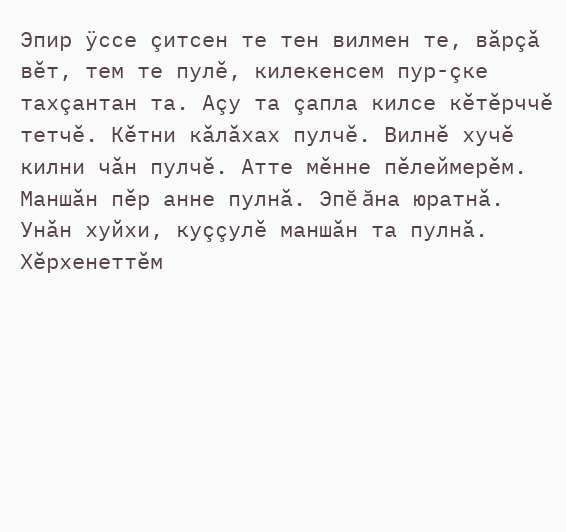Эпир ÿссе çитсен те тен вилмен те, вăрçă вĕт, тем те пулĕ, килекенсем пур-çке тахçантан та. Аçу та çапла килсе кĕтĕрччĕ тетчĕ. Кĕтни кăлăхах пулчĕ. Вилнĕ хучĕ килни чăн пулчĕ. Атте мĕнне пĕлеймерĕм. Маншăн пĕр анне пулнă. Эпĕ ăна юратнă. Унăн хуйхи, куççулĕ маншăн та пулнă. Хĕрхенеттĕм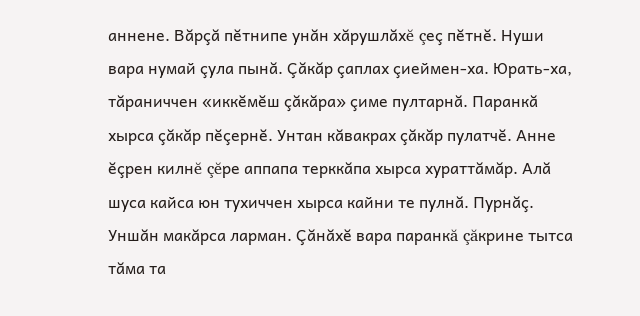аннене. Вăрçă пĕтнипе унăн хăрушлăхĕ çеç пĕтнĕ. Нуши вара нумай çула пынă. Çăкăр çаплах çиеймен-ха. Юрать-ха, тăраниччен «иккĕмĕш çăкăра» çиме пултарнă. Паранкă хырса çăкăр пĕçернĕ. Унтан кăвакрах çăкăр пулатчĕ. Анне ĕçрен килнĕ çĕре аппапа терккăпа хырса хураттăмăр. Алă шуса кайса юн тухиччен хырса кайни те пулнă. Пурнăç. Уншăн макăрса ларман. Çăнăхĕ вара паранкă çăкрине тытса тăма та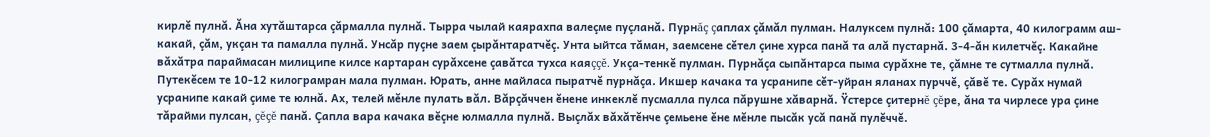кирлĕ пулнă. Ăна хутăштарса çăрмалла пулнă. Тырра чылай каярахпа валеçме пуçланă. Пурнăç çаплах çăмăл пулман. Налуксем пулнă: 100 çăмарта, 40 килограмм аш-какай, çăм, укçан та памалла пулнă. Унсăр пуçне заем çырăнтаратчĕç. Унта ыйтса тăман, заемсене сĕтел çине хурса панă та алă пустарнă. 3-4-ăн килетчĕç. Какайне вăхăтра параймасан милиципе килсе картаран сурăхсене çавăтса тухса каяççĕ. Укçа-тенкĕ пулман. Пурнăçа сыпăнтарса пыма сурăхне те, çăмне те сутмалла пулнă. Путекĕсем те 10-12 килограмран мала пулман. Юрать, анне майласа пыратчĕ пурнăçа. Икшер качака та усранипе сĕт-уйран яланах пурччĕ, çăвĕ те. Сурăх нумай усранипе какай çиме те юлнă. Ах, телей мĕнле пулать вăл. Вăрçăччен ĕнене инкеклĕ пусмалла пулса пăрушне хăварнă. Ÿстерсе çитернĕ çĕре, ăна та чирлесе ура çине тăрайми пулсан, çĕçĕ панă. Çапла вара качака вĕçне юлмалла пулнă. Выçлăх вăхăтĕнче çемьене ĕне мĕнле пысăк усă панă пулĕччĕ.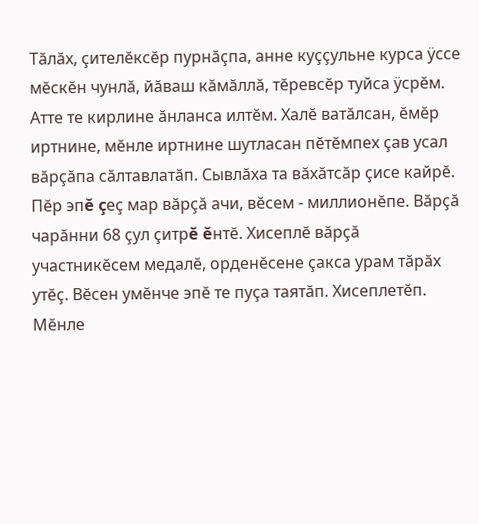Тăлăх, çителĕксĕр пурнăçпа, анне куççульне курса ÿссе мĕскĕн чунлă, йăваш кăмăллă, тĕревсĕр туйса ÿсрĕм. Атте те кирлине ăнланса илтĕм. Халĕ ватăлсан, ĕмĕр иртнине, мĕнле иртнине шутласан пĕтĕмпех çав усал вăрçăпа сăлтавлатăп. Сывлăха та вăхăтсăр çисе кайрĕ. Пĕр эпĕ çеç мар вăрçă ачи, вĕсем - миллионĕпе. Вăрçă чарăнни 68 çул çитрĕ ĕнтĕ. Хисеплĕ вăрçă участникĕсем медалĕ, орденĕсене çакса урам тăрăх утĕç. Вĕсен умĕнче эпĕ те пуçа таятăп. Хисеплетĕп. Мĕнле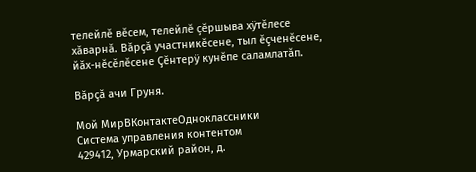телейлĕ вĕсем, телейлĕ çĕршыва хÿтĕлесе хăварнă. Вăрçă участникĕсене, тыл ĕçченĕсене, йăх-нĕсĕлĕсене Çĕнтерÿ кунĕпе саламлатăп.

Вăрçă ачи Груня.

Мой МирВКонтактеОдноклассники
Система управления контентом
429412, Урмарский район, д.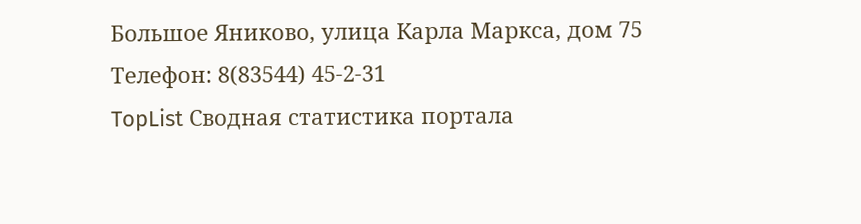Большое Яниково, улица Карла Маркса, дом 75
Телефон: 8(83544) 45-2-31
TopList Сводная статистика портала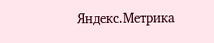Яндекс.Метрика